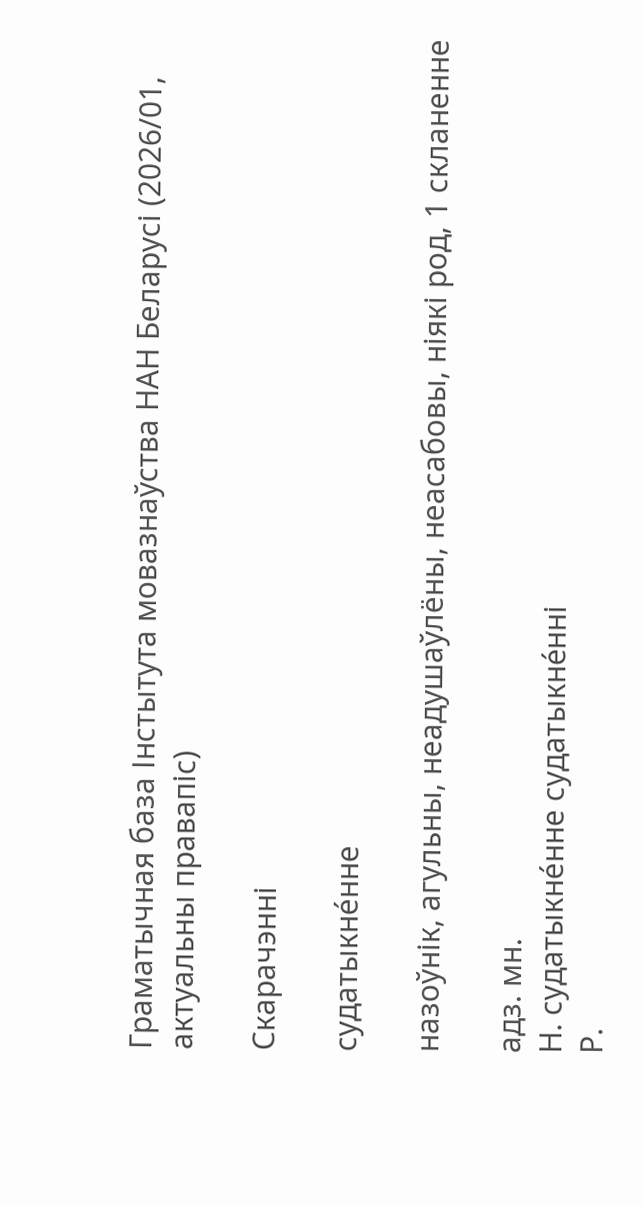Граматычная база Інстытута мовазнаўства НАН Беларусі (2026/01, актуальны правапіс)

Скарачэнні

судатыкне́нне

назоўнік, агульны, неадушаўлёны, неасабовы, ніякі род, 1 скланенне

адз. мн.
Н. судатыкне́нне судатыкне́нні
Р.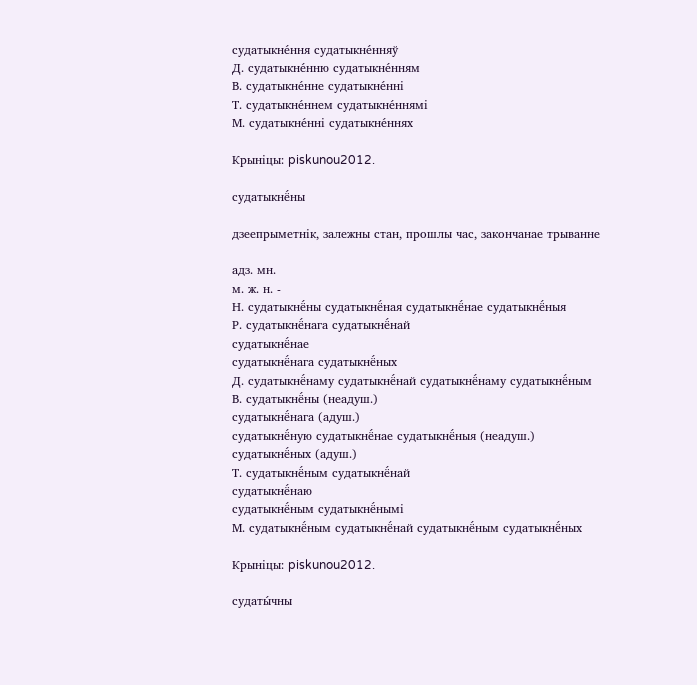судатыкне́ння судатыкне́нняў
Д. судатыкне́нню судатыкне́нням
В. судатыкне́нне судатыкне́нні
Т. судатыкне́ннем судатыкне́ннямі
М. судатыкне́нні судатыкне́ннях

Крыніцы: piskunou2012.

судатыкнё́ны

дзеепрыметнік, залежны стан, прошлы час, закончанае трыванне

адз. мн.
м. ж. н. -
Н. судатыкнё́ны судатыкнё́ная судатыкнё́нае судатыкнё́ныя
Р. судатыкнё́нага судатыкнё́най
судатыкнё́нае
судатыкнё́нага судатыкнё́ных
Д. судатыкнё́наму судатыкнё́най судатыкнё́наму судатыкнё́ным
В. судатыкнё́ны (неадуш.)
судатыкнё́нага (адуш.)
судатыкнё́ную судатыкнё́нае судатыкнё́ныя (неадуш.)
судатыкнё́ных (адуш.)
Т. судатыкнё́ным судатыкнё́най
судатыкнё́наю
судатыкнё́ным судатыкнё́нымі
М. судатыкнё́ным судатыкнё́най судатыкнё́ным судатыкнё́ных

Крыніцы: piskunou2012.

судаты́чны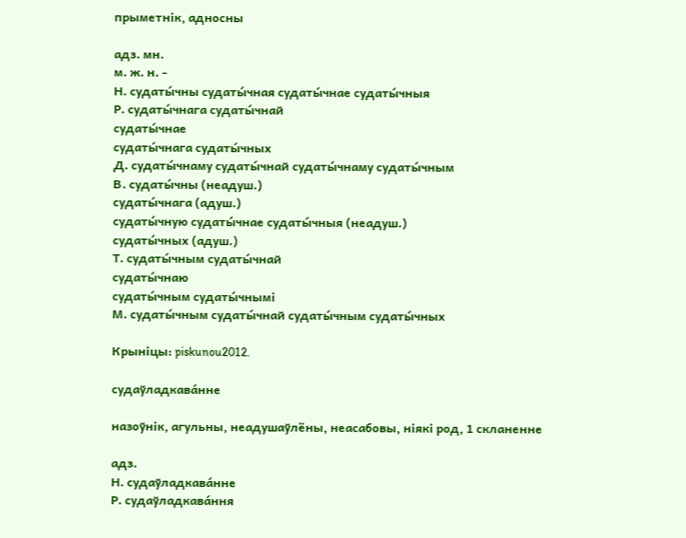прыметнік, адносны

адз. мн.
м. ж. н. -
Н. судаты́чны судаты́чная судаты́чнае судаты́чныя
Р. судаты́чнага судаты́чнай
судаты́чнае
судаты́чнага судаты́чных
Д. судаты́чнаму судаты́чнай судаты́чнаму судаты́чным
В. судаты́чны (неадуш.)
судаты́чнага (адуш.)
судаты́чную судаты́чнае судаты́чныя (неадуш.)
судаты́чных (адуш.)
Т. судаты́чным судаты́чнай
судаты́чнаю
судаты́чным судаты́чнымі
М. судаты́чным судаты́чнай судаты́чным судаты́чных

Крыніцы: piskunou2012.

судаўладкава́нне

назоўнік, агульны, неадушаўлёны, неасабовы, ніякі род, 1 скланенне

адз.
Н. судаўладкава́нне
Р. судаўладкава́ння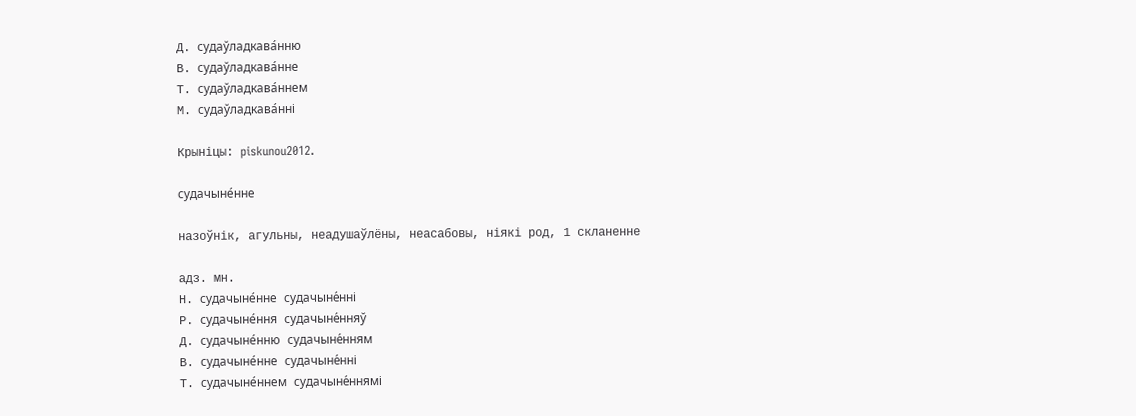Д. судаўладкава́нню
В. судаўладкава́нне
Т. судаўладкава́ннем
М. судаўладкава́нні

Крыніцы: piskunou2012.

судачыне́нне

назоўнік, агульны, неадушаўлёны, неасабовы, ніякі род, 1 скланенне

адз. мн.
Н. судачыне́нне судачыне́нні
Р. судачыне́ння судачыне́нняў
Д. судачыне́нню судачыне́нням
В. судачыне́нне судачыне́нні
Т. судачыне́ннем судачыне́ннямі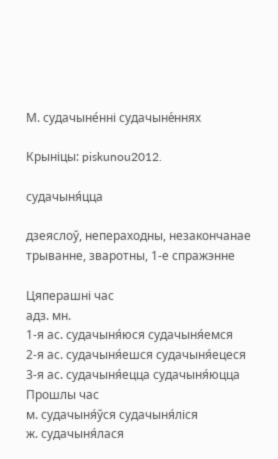М. судачыне́нні судачыне́ннях

Крыніцы: piskunou2012.

судачыня́цца

дзеяслоў, непераходны, незакончанае трыванне, зваротны, 1-е спражэнне

Цяперашні час
адз. мн.
1-я ас. судачыня́юся судачыня́емся
2-я ас. судачыня́ешся судачыня́ецеся
3-я ас. судачыня́ецца судачыня́юцца
Прошлы час
м. судачыня́ўся судачыня́ліся
ж. судачыня́лася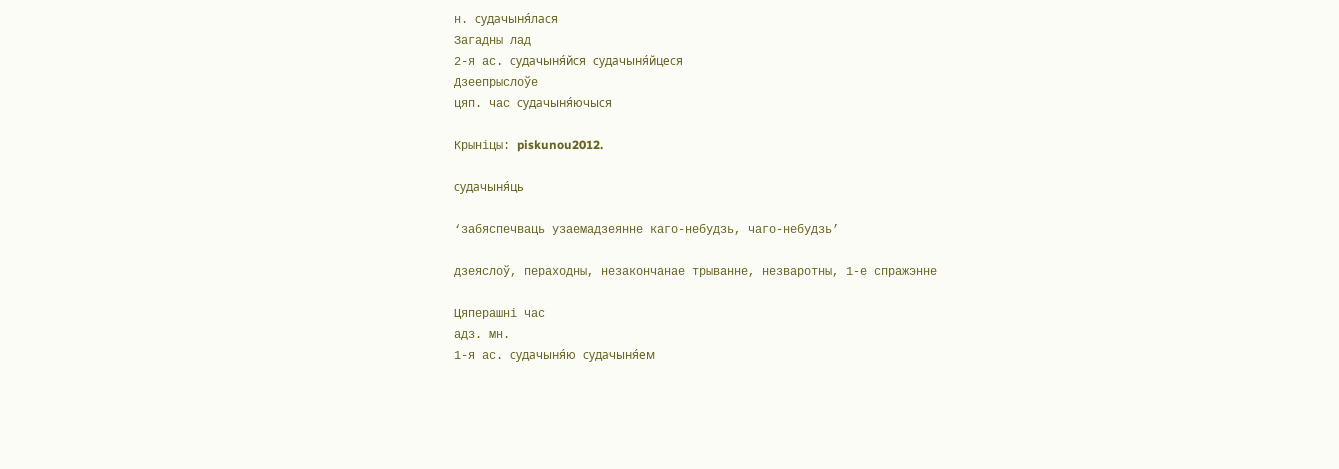н. судачыня́лася
Загадны лад
2-я ас. судачыня́йся судачыня́йцеся
Дзеепрыслоўе
цяп. час судачыня́ючыся

Крыніцы: piskunou2012.

судачыня́ць

‘забяспечваць узаемадзеянне каго-небудзь, чаго-небудзь’

дзеяслоў, пераходны, незакончанае трыванне, незваротны, 1-е спражэнне

Цяперашні час
адз. мн.
1-я ас. судачыня́ю судачыня́ем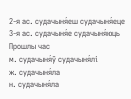2-я ас. судачыня́еш судачыня́еце
3-я ас. судачыня́е судачыня́юць
Прошлы час
м. судачыня́ў судачыня́лі
ж. судачыня́ла
н. судачыня́ла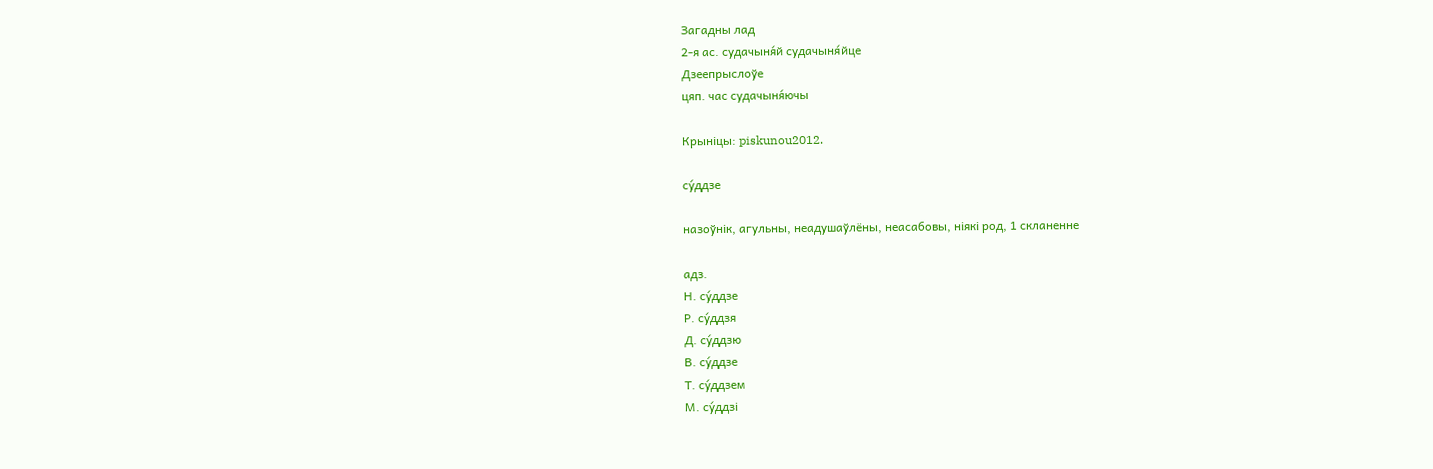Загадны лад
2-я ас. судачыня́й судачыня́йце
Дзеепрыслоўе
цяп. час судачыня́ючы

Крыніцы: piskunou2012.

су́ддзе

назоўнік, агульны, неадушаўлёны, неасабовы, ніякі род, 1 скланенне

адз.
Н. су́ддзе
Р. су́ддзя
Д. су́ддзю
В. су́ддзе
Т. су́ддзем
М. су́ддзі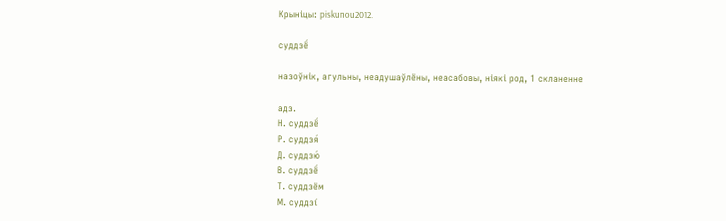Крыніцы: piskunou2012.

суддзё́

назоўнік, агульны, неадушаўлёны, неасабовы, ніякі род, 1 скланенне

адз.
Н. суддзё́
Р. суддзя́
Д. суддзю́
В. суддзё́
Т. суддзём
М. суддзі́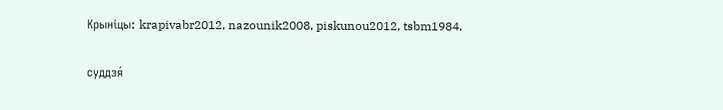Крыніцы: krapivabr2012, nazounik2008, piskunou2012, tsbm1984.

суддзя́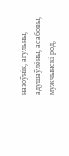назоўнік, агульны, адушаўлёны, асабовы, мужчынскі род,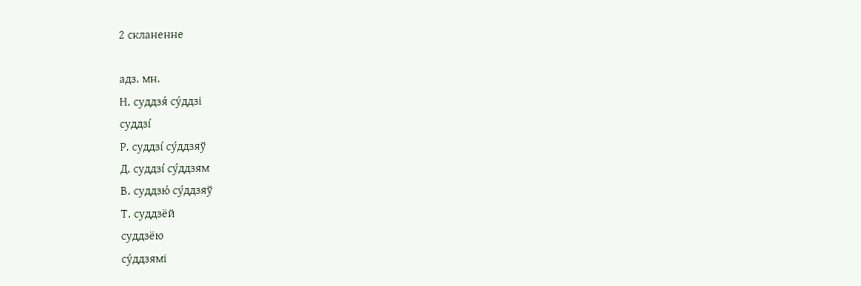2 скланенне

адз. мн.
Н. суддзя́ су́ддзі
суддзі́
Р. суддзі́ су́ддзяў
Д. суддзі́ су́ддзям
В. суддзю́ су́ддзяў
Т. суддзёй
суддзёю
су́ддзямі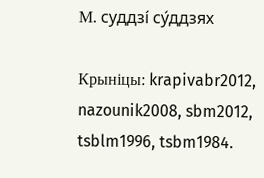М. суддзі́ су́ддзях

Крыніцы: krapivabr2012, nazounik2008, sbm2012, tsblm1996, tsbm1984.